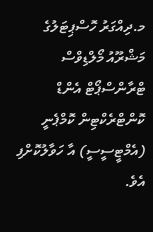މ.ދިއްގަރު ހޮސްޕިޓަލުގެ މަޝްރޫއު މޯލްޑިވްސް ޓްރާންސްޕޯޓް އެންޑް ކޮންޓްރެކްޓިން ކޮމްޕެނީ (އެމްޓީސީސީ) އާ ހަވާލުކޮށްފި އެވެ.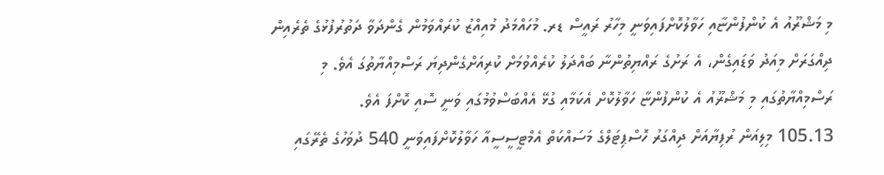މި މަޝްރޫއު އެ ކުންފުންޏާއި ހަވާލުކޮށްފައިވަނީ މިހާރު ރައީސް ޑރ. މުހައްމަދު މުއިއްޒު ކުރައްވަމުން ގެންދަވާ ދަތުރުފުޅުގެ ތެރެއިން ދިއްގަރަށް މިއަދު ވަޑައިގެން، އެ ރަށުގެ ރައްޔިތުންނާ ބައްދަލު ކުރެއްވުމަށް ކުރިއަށްގެންދިޔަ ރަސްމިއްޔާތުގަ އެވެ. މި ރަސްމިއްޔާތުގައި މި މަޝްރޫއު އެ ކުންފުންޏާ ހަވާލުކޮށް އެކަމާއި ގުޅޭ އެއްބަސްވުމުގައި ވަނީ ސޮއި ކޮށްފަ އެވެ.
105.13 މިލިއަން ރުފިޔާއަށް ދިއްގަރު ހޮސްޕިޓަލްގެ މަސައްކަތް އެމްޓީސީސީއާ ހަވާލުކޮށްފައިވަނީ 540 ދުވަހުގެ ތެރޭގައި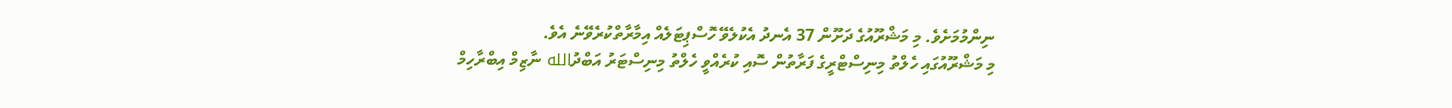ނިންމުމަށެވެ. މި މަޝްރޫއުގެ ދަށޫން 37 އެނދު އެކުލެވޭ ހޮސްޕިޓަލެއް އިމާރާތްކުރެވޭނެ އެވެ.
މި މަޝްރޫއުގައި ހެލްތު މިނިސްޓްރީގެ ފަރާތުން ސޮއި ކުރެއްވީ ހެލްތު މިނިސްޓަރު އަބްދުالله ނާޒިމް އިބްރާހިމް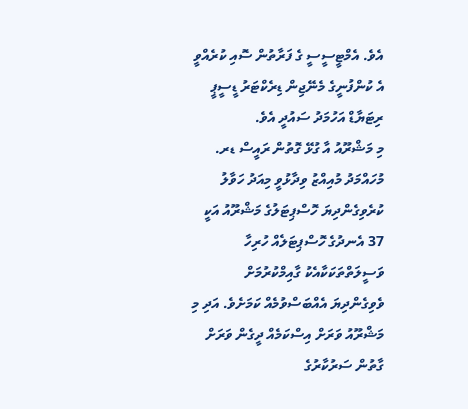އެވެ. އެމްޓީސީސީ ގެ ފަރާތުން ސޮއި ކުރެއްވީ އެ ކުންފުނީގެ މެނޭޖިން ޑިރެކްޓަރު ޑީސީޕީ ރިޓަޔާޑް އަހުމަދު ސައުދީ އެވެ.
މި މަޝްރޫއު އާ ގުޅޭ ގޮތުން ރައީސް ޑރ. މުހައްމަދު މުއިއްޒު ވިދާޅުވީ މިއަދު ހަވާލު ކުރެވިގެންދިޔަ ހޮސްޕިޓަލުގެ މަޝްރޫއު އަކީ 37 އެނދުގެ ހޮސްޕިޓަލެއް ހުރިހާ ވަސީލަތްތަކަކާއެކު ގާއިމްކުރުމަށް ވެވިގެންދިޔަ އެއްބަސްވުމެއް ކަމަށެވެ. އަދި މި މަޝްރޫއު ވަރަށް އިސްކަމެއް ދީގެން ވަރަށް ގާތުން ސަރުކާރުގެ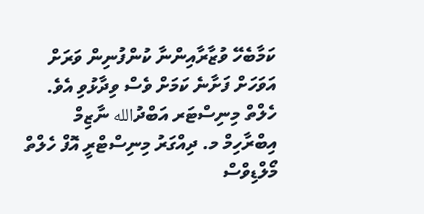ކަމާބެހޭ ވުޒާރާއިންނާ ކުންފުނިން ވަރަށް އަވަހަށް ފަށާނެ ކަމަށް ވެސް ވިދާޅުވި އެވެ.
ހެލްތް މިނިސްޓަރ އަބްދުالله ނާޒިމް އިބްރާހިމް މ. ދިއްގަރު މިނިސްޓްރީ އޮފް ހެލްތް މޯލްޑިވްސް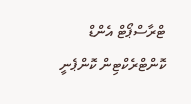ޓްރާސްޕޯޓް އެންޑް ކޮންޓްރެކްޓިން ކޮންޕެނީ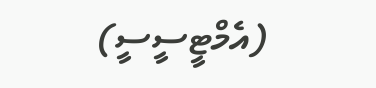(އެމްޓީސީސީ)